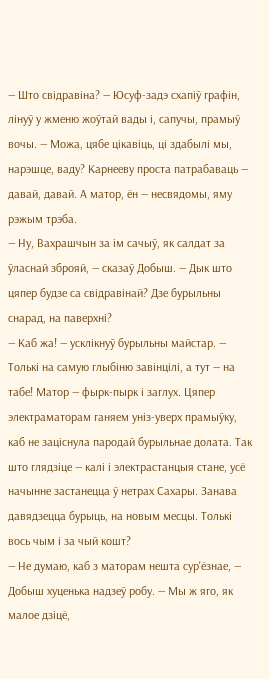— Што свідравіна? — Юсуф-задэ схапіў графін, лінуў у жменю жоўтай вады і, сапучы, прамыў вочы. — Можа, цябе цікавіць, ці здабылі мы, нарэшце, ваду? Карнееву проста патрабаваць — давай, давай. А матор, ён — несвядомы, яму рэжым трэба.
— Ну, Вахрашчын за ім сачыў, як салдат за ўласнай зброяй, — сказаў Добыш. — Дык што цяпер будзе са свідравінай? Дзе бурыльны снарад, на паверхні?
— Каб жа! — усклікнуў бурыльны майстар. — Толькі на самую глыбіню завінцілі, а тут — на табе! Матор — фырк-пырк і заглух. Цяпер электраматорам ганяем уніз-уверх прамыўку, каб не заціснула пародай бурыльнае долата. Так што глядзіце — калі і электрастанцыя стане, усё начынне застанецца ў нетрах Сахары. Занава давядзецца бурыць, на новым месцы. Толькі вось чым і за чый кошт?
— Не думаю, каб з маторам нешта сур'ёзнае, — Добыш хуценька надзеў робу. — Мы ж яго, як малое дзіцё,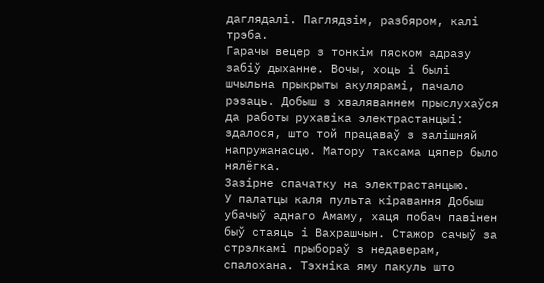даглядалі. Паглядзім, разбяром, калі трэба.
Гарачы вецер з тонкім пяском адразу забіў дыханне. Вочы, хоць і былі шчыльна прыкрыты акулярамі, пачало рэзаць. Добыш з хваляваннем прыслухаўся да работы рухавіка электрастанцыі: здалося, што той працаваў з залішняй напружанасцю. Матору таксама цяпер было нялёгка.
Зазірне спачатку на электрастанцыю.
У палатцы каля пульта кіравання Добыш убачыў аднаго Амаму, хаця побач павінен быў стаяць і Вахрашчын. Стажор сачыў за стрэлкамі прыбораў з недаверам, спалохана. Тэхніка яму пакуль што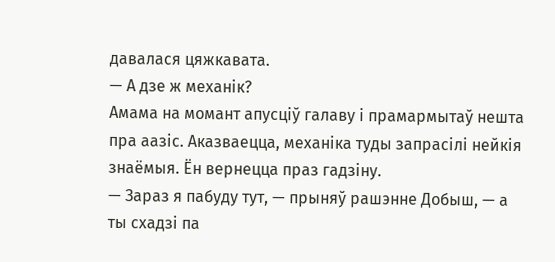давалася цяжкавата.
— А дзе ж механік?
Амама на момант апусціў галаву і прамармытаў нешта пра аазіс. Аказваецца, механіка туды запрасілі нейкія знаёмыя. Ён вернецца праз гадзіну.
— Зараз я пабуду тут, — прыняў рашэнне Добыш, — а ты схадзі па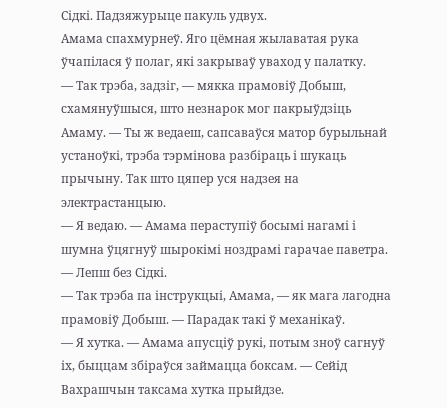Сідкі. Падзяжурыце пакуль удвух.
Амама спахмурнеў. Яго цёмная жылаватая рука ўчапілася ў полаг, які закрываў уваход у палатку.
— Так трэба, задзіг, — мякка прамовіў Добыш, схамянуўшыся, што незнарок мог пакрыўдзіць Амаму. — Ты ж ведаеш, сапсаваўся матор бурыльнай устаноўкі, трэба тэрмінова разбіраць і шукаць прычыну. Так што цяпер уся надзея на электрастанцыю.
— Я ведаю. — Амама пераступіў босымі нагамі і шумна ўцягнуў шырокімі ноздрамі гарачае паветра. — Лепш без Сідкі.
— Так трэба па інструкцыі, Амама, — як мага лагодна прамовіў Добыш. — Парадак такі ў механікаў.
— Я хутка. — Амама апусціў рукі, потым зноў сагнуў іх, быццам збіраўся займацца боксам. — Сейід Вахрашчын таксама хутка прыйдзе.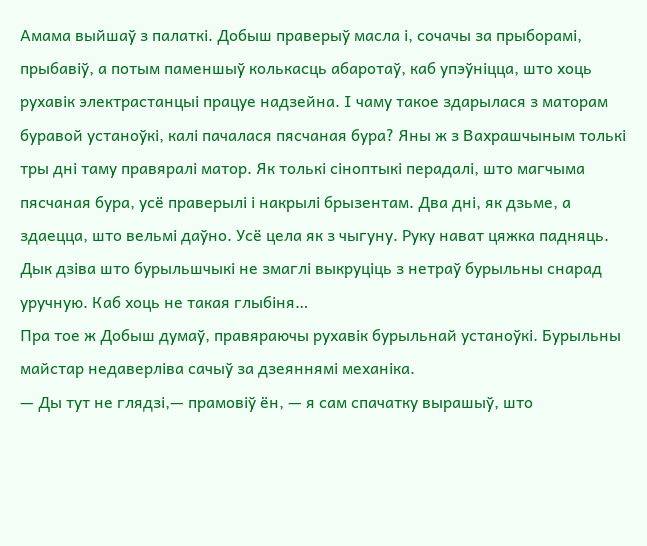Амама выйшаў з палаткі. Добыш праверыў масла і, сочачы за прыборамі, прыбавіў, а потым паменшыў колькасць абаротаў, каб упэўніцца, што хоць рухавік электрастанцыі працуе надзейна. І чаму такое здарылася з маторам буравой устаноўкі, калі пачалася пясчаная бура? Яны ж з Вахрашчыным толькі тры дні таму правяралі матор. Як толькі сіноптыкі перадалі, што магчыма пясчаная бура, усё праверылі і накрылі брызентам. Два дні, як дзьме, а здаецца, што вельмі даўно. Усё цела як з чыгуну. Руку нават цяжка падняць. Дык дзіва што бурыльшчыкі не змаглі выкруціць з нетраў бурыльны снарад уручную. Каб хоць не такая глыбіня…
Пра тое ж Добыш думаў, правяраючы рухавік бурыльнай устаноўкі. Бурыльны майстар недаверліва сачыў за дзеяннямі механіка.
— Ды тут не глядзі,— прамовіў ён, — я сам спачатку вырашыў, што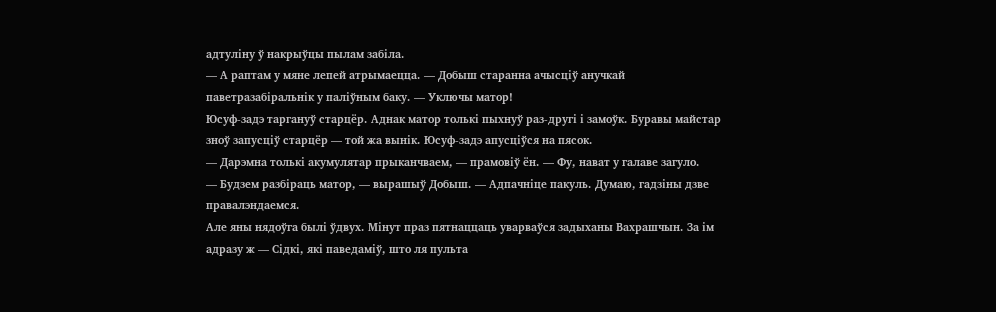адтуліну ў накрыўцы пылам забіла.
— А раптам у мяне лепей атрымаецца. — Добыш старанна ачысціў анучкай паветразабіральнік у паліўным баку. — Уключы матор!
Юсуф-задэ таргануў старцёр. Аднак матор толькі пыхнуў раз-другі і замоўк. Буравы майстар зноў запусціў старцёр — той жа вынік. Юсуф-задэ апусціўся на пясок.
— Дарэмна толькі акумулятар прыканчваем, — прамовіў ён. — Фу, нават у галаве загуло.
— Будзем разбіраць матор, — вырашыў Добыш. — Адпачніце пакуль. Думаю, гадзіны дзве правалэндаемся.
Але яны нядоўга былі ўдвух. Мінут праз пятнаццаць уварваўся задыханы Вахрашчын. За ім адразу ж — Сідкі, які паведаміў, што ля пульта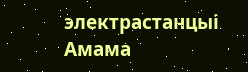электрастанцыі Амама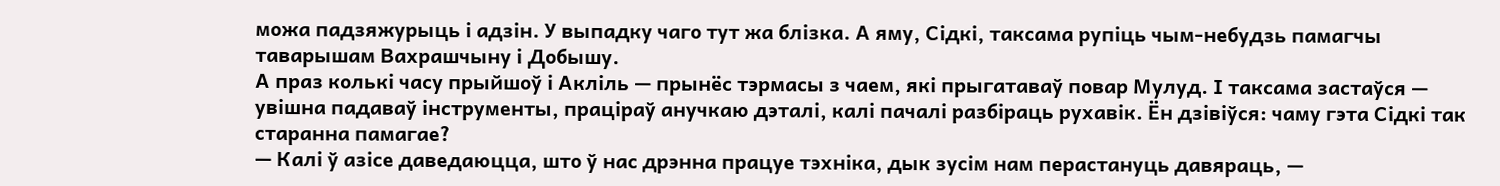можа падзяжурыць і адзін. У выпадку чаго тут жа блізка. А яму, Сідкі, таксама рупіць чым-небудзь памагчы таварышам Вахрашчыну і Добышу.
А праз колькі часу прыйшоў і Акліль — прынёс тэрмасы з чаем, які прыгатаваў повар Мулуд. І таксама застаўся — увішна падаваў інструменты, праціраў анучкаю дэталі, калі пачалі разбіраць рухавік. Ён дзівіўся: чаму гэта Сідкі так старанна памагае?
— Калі ў азісе даведаюцца, што ў нас дрэнна працуе тэхніка, дык зусім нам перастануць давяраць, —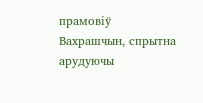прамовіў Вахрашчын, спрытна арудуючы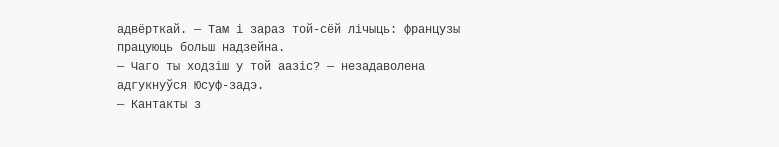адвёрткай. — Там і зараз той-сёй лічыць: французы працуюць больш надзейна.
— Чаго ты ходзіш у той аазіс? — незадаволена адгукнуўся Юсуф-задэ.
— Кантакты з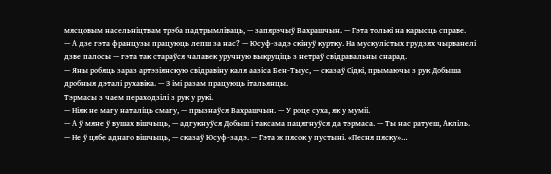мясцовым насельніцтвам трэба падтрымліваць, — запярэчыў Вахрашчын. — Гэта толькі на карысць справе.
— А дзе гэта французы працуюць лепш за нас? — Юсуф-задэ скінуў куртку. На мускулістых грудзях чырванелі дзве палосы — гэта так стараўся чалавек уручную выкруціць з нетраў свідравальны снарад.
— Яны робяць зараз артэзіянскую свідравіну каля аазіса Бен-Тыус, — сказаў Сідкі, прымаючы з рук Добыша дробныя дэталі рухавіка. — З імі разам працуюць італьянцы.
Тэрмасы з чаем пераходзілі з рук у рукі.
— Ніяк не магу наталіць смагу, — прызнаўся Вахрашчын. — У роце суха, як у муміі.
— А ў мяне ў вушах вішчыць, — адгукнуўся Добыш і таксама пацягнуўся да тэрмаса. — Ты нас ратуеш, Акліль.
— Не ў цябе аднаго вішчыць, — сказаў Юсуф-задэ. — Гэта ж пясок у пустыні. «Песня пяску»…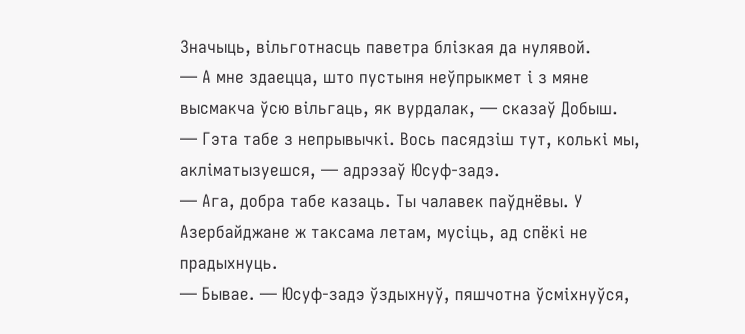Значыць, вільготнасць паветра блізкая да нулявой.
— А мне здаецца, што пустыня неўпрыкмет і з мяне высмакча ўсю вільгаць, як вурдалак, — сказаў Добыш.
— Гэта табе з непрывычкі. Вось пасядзіш тут, колькі мы, акліматызуешся, — адрэзаў Юсуф-задэ.
— Ага, добра табе казаць. Ты чалавек паўднёвы. У Азербайджане ж таксама летам, мусіць, ад спёкі не прадыхнуць.
— Бывае. — Юсуф-задэ ўздыхнуў, пяшчотна ўсміхнуўся,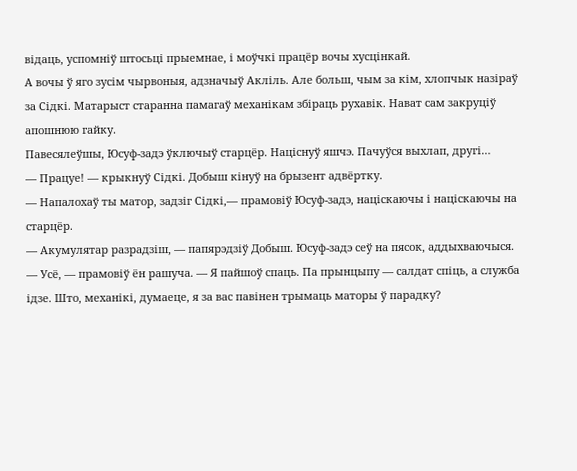відаць, успомніў штосьці прыемнае, і моўчкі працёр вочы хусцінкай.
А вочы ў яго зусім чырвоныя, адзначыў Акліль. Але больш, чым за кім, хлопчык назіраў за Сідкі. Матарыст старанна памагаў механікам збіраць рухавік. Нават сам закруціў апошнюю гайку.
Павесялеўшы, Юсуф-задэ ўключыў старцёр. Націснуў яшчэ. Пачуўся выхлап, другі…
— Працуе! — крыкнуў Сідкі. Добыш кінуў на брызент адвёртку.
— Напалохаў ты матор, задзіг Сідкі,— прамовіў Юсуф-задэ, націскаючы і націскаючы на старцёр.
— Акумулятар разрадзіш, — папярэдзіў Добыш. Юсуф-задэ сеў на пясок, аддыхваючыся.
— Усё, — прамовіў ён рашуча. — Я пайшоў спаць. Па прынцыпу — салдат спіць, а служба ідзе. Што, механікі, думаеце, я за вас павінен трымаць маторы ў парадку?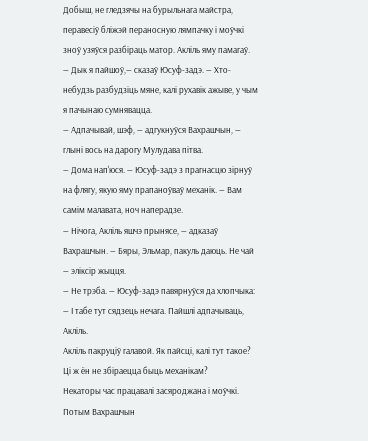Добыш, не гледзячы на бурыльнага майстра, перавесіў бліжэй пераносную лямпачку і моўчкі зноў узяўся разбіраць матор. Акліль яму памагаў.
— Дык я пайшоў,— сказаў Юсуф-задэ. — Хто-небудзь разбудзіць мяне, калі рухавік ажыве, у чым я пачынаю сумнявацца.
— Адпачывай, шэф, — адгукнуўся Вахрашчын, — глыні вось на дарогу Мулудава пітва.
— Дома нап'юся. — Юсуф-задэ з прагнасцю зірнуў на флягу, якую яму прапаноўваў механік. — Вам самім малавата, ноч наперадзе.
— Нічога, Акліль яшчэ прынясе, — адказаў Вахрашчын. — Бяры, Эльмар, пакуль даюць. Не чай — эліксір жыцця.
— Не трэба. — Юсуф-задэ павярнуўся да хлопчыка: — І табе тут сядзець нечага. Пайшлі адпачываць, Акліль.
Акліль пакруціў галавой. Як пайсці, калі тут такое? Ці ж ён не збіраецца быць механікам?
Некаторы час працавалі засяроджана і моўчкі. Потым Вахрашчын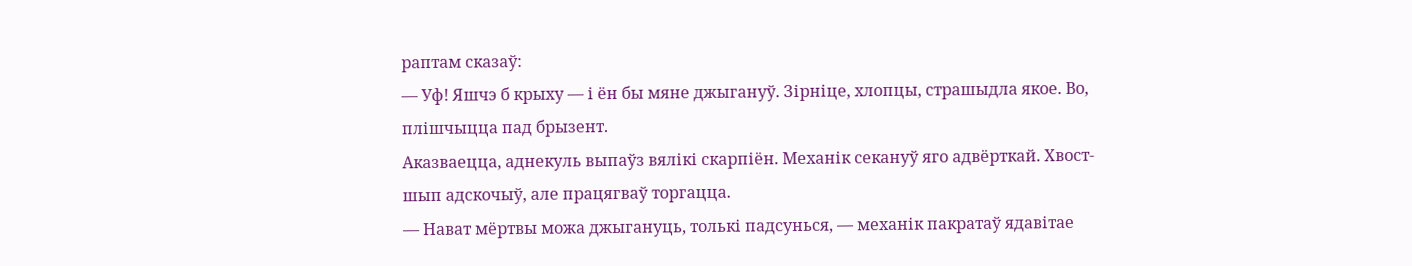раптам сказаў:
— Уф! Яшчэ б крыху — і ён бы мяне джыгануў. Зірніце, хлопцы, страшыдла якое. Во, плішчыцца пад брызент.
Аказваецца, аднекуль выпаўз вялікі скарпіён. Механік секануў яго адвёрткай. Хвост-шып адскочыў, але працягваў торгацца.
— Нават мёртвы можа джыгануць, толькі падсунься, — механік пакратаў ядавітае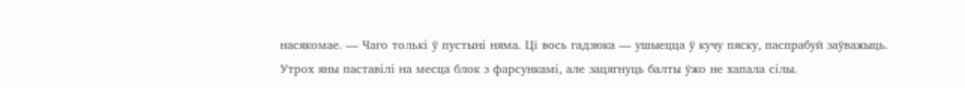насякомае. — Чаго толькі ў пустыні няма. Ці вось гадзюка — ушыецца ў кучу пяску, паспрабуй заўважыць.
Утрох яны паставілі на месца блок з фарсункамі, але зацягнуць балты ўжо не хапала сілы.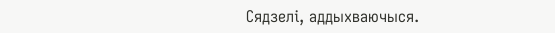Сядзелі, аддыхваючыся.